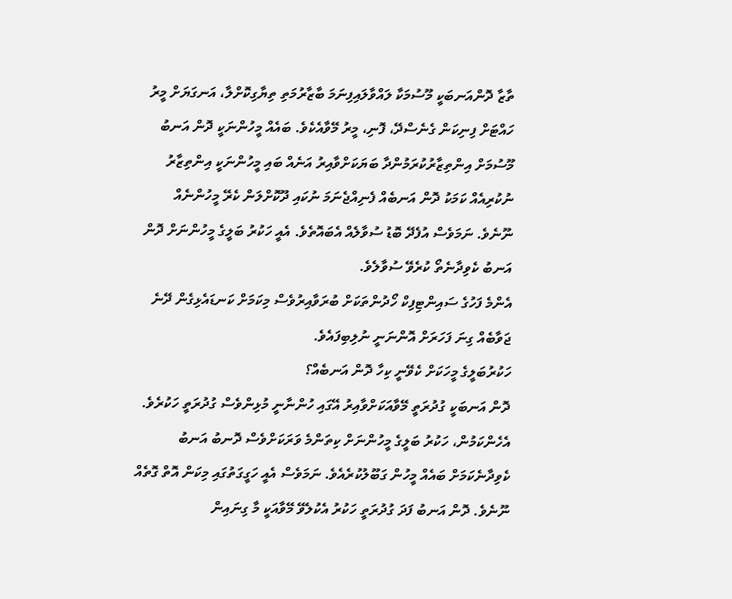ތާޒާ ދޮންއަނބަކީ މޫސުމަކާ ލައްވާލައިފިނަމަ ބާޒާރުމަތި ތިޔާގިކޮށްލާ، އަނގަޔަށް މީރު ހައްޓަށް ފިނިކަން ގެނެސްދޭ، ފޮނި، މީރު މޭވާއެކެވެ. ބައެއް މީހުންނަކީ ދޮން އަނބު މޫސުމަށް އިންތިޒާރުކުރަމުންދާ ބަޔަކަށްވާއިރު އަނެއް ބައި މީހުންނަކީ އިންތިޒާރު ނުކުރިއެއް ކަމަކު ދޮން އަނބެއް ފެނިއްޖެނަމަ ނުކައި ދޫކޮށްލަން ކެރޭ މީހުންނެއް ނޫނެވެ. ނަމަވެސް އުފެދޭ ބޮޑު ސުވާލެއް އެބައޮތެވެ. އެއީ ހަކުރު ބަލީގެ މީހުންނަށް ދޮން އަނބު ކެވިދާނެތޯ ކުރެވޭ ސުވާލެވެ.
އެންމެ ފަހުގެ ސައިންޓިފިކް ހޯދުންތަކަށް ބުރަވާއިރުވެސް މިކަމަށް ކަނޑައެޅިގެން ދޭނެ ޖަވާބެއް ގިނަ ފަހަރަށް އޮންނަނީ ނުލިބިފައެވެ.
ހަކުރުބަލީގެ މީހަކަށް ކެވޭނީ ކިހާ ދޮން އަނބެއް؟
ދޮން އަނބަކީ ގުދުރަތީ މޭވާއަކަށްވާއިރު އޭގައި ހުންނާނީ މުޅިންވެސް ގުދުރަތީ ހަކުރެވެ. އެހެންކަމުން، ހަކުރު ބަލީގެ މީހުންނަށް ކިތަންމެ ވަރަކަށްވެސް ދޮނބު އަނބު ކެވިދާނެކަމަށް ބައެއް މީހުން ގަބޫލުކުރެއެވެ. ނަމަވެސް އެއީ ހަގީގަތުގައި މިކަން އޮތް ގޮތެއް ނޫނެވެ. ދޮން އަނބު ފަދަ ގުދުރަތީ ހަކުރު އެކުލެވޭ މޭވާއަކީ މާ ގިނައިން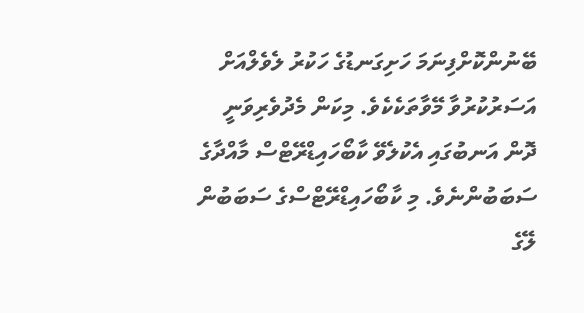ބޭނުންކޮށްފިނަމަ ހަށިގަނޑުގެ ހަކުރު ލެވެލްއަށް އަސަރުކުރުވާ މޭވާތަކެކެވެ. މިކަން މެދުވެރިވަނީ ދޮން އަނބުގައި އެކުލެވޭ ކާބޯހައިޑްރޭޓްސް މާއްދާގެ ސަބަބުންނެވެ. މި ކާބޯހައިޑްރޭޓްސްގެ ސަބަބުން ލޭގެ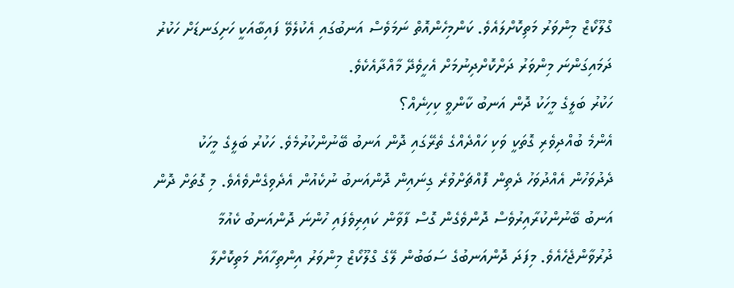ގްލޫކޯޒް މިންވަރު މަތިކޮށްލައެވެ. ކަންމިހެންއޮތް ނަމަވެސް އަނބުގައި އެކުލެވޭ ފައިބާއަކީ ހަށިގަނޑަށް ހަކުރު ދަމައިގަންނަ މިންވަރު ދަށްކޮށްދިނުމަށް އެހީވެދޭ މާއްދާއެކެވެ.
ހަކުރު ބަލީގެ މީހަކު ދޮން އަނބު ކާންވީ ކިހިނެއް؟
އެންމެ ބުއްދިވެރި ގޮތަކީ ވަކި ހައްދެއްގެ ތެރޭގައި ދޮން އަނބު ބޭނުންކުރުމެވެ. ހަކުރު ބަލީގެ މީހަކު ދެދުވަހުން އެއްދުވަހު ދެތިން ފޮއްޗަށްވުރެ ގިނައިން ދޮންއަނބު ނުކެއުން އެދެވިގެންވެއެވެ. މި ގޮތަށް ދޮން އަނބު ބޭނުންކުރާއިރުވެސް ދޮންވެގެން ގޮސް ފާވާން ކައިރިވެފައި ހުންނަ ދޮންއަނބު ކެއުމާ ދުރުވާންޖެހެއެވެ. މިފަދަ ދޮންއަނބުގެ ސަބަބުން ލޭގެ ގްލޫކޯޒް މިންވަރު އިންތިހާއަށް މަތިކޮށްލާ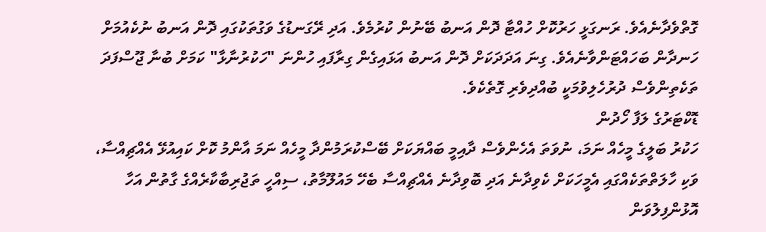ގޮތްވެދާނެއެވެ. ރަނގަޅީ ހަރުކޮށް ހުއްޓާ ދޮން އަނބު ބޭނުން ކުރުމެވެ. އަދި ރޭގަނޑުގެ ވަގުތަކުގައި ދޮން އަނބު ނުކެއުމަށް ހަނދާން ބަހައްޓަންވާނެއެވެ. ގިނަ އަދަދަކަށް ދޮން އަނބު އަޅައިގެން ގިރާފައި ހުންނަ "ހަކުރުނާޅާ" ކަމަށް ބުނާ ޖޫސްފަދަ ތަކެތިންވެސް ދުރުހެލިވުމަކީ ބުއްދިވެރި ގޮތެކެވެ.
ޑޮކްޓަރުގެ ލަފާ ހޯދުން
ހަކުރު ބަލީގެ މީހެއް ނަމަ، ނުވަތަ އެހެންވެސް ދާއިމީ ބައްޔަކަށް ބޭސްކުރަމުންދާ މީހެއް ނަމަ އާންމު ކޮށް ކައިއުޅޭ އެއްޗިއްސާ، ވަކި ހާލަތްތަކެއްގައި އެމީހަކަށް ކެވިދާނެ އަދި ބޮވިދާނެ އެއްޗިއްސާ ބެހޭ މައުލޫމާތު، ސިއްހީ ތަޖުރިބާކާރެއްގެ ގާތުން އަހާ އޮޅުންފިލުވަން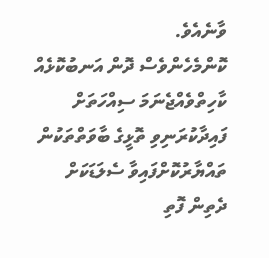ވާނެއެވެ.
ކޮންމެހެންވެސް ދޮން އަނބުކޮޅެއް ކާހިތްވެއްޖެނަމަ ސިއްހަތަށް ފައިދާކުރަނިވި ތޮޅީގެ ބާވަތްތަކުން ތައްޔާރުކޮށްފައިވާ ސެލަޑަކަށް ދެތިން ފޮތި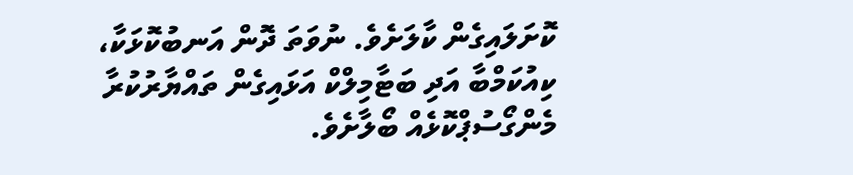ކޮށަލައިގެން ކާލަށެވެ. ނުވަތަ ދޮން އަނބުކޮޅަކާ، ކިއުކަމްބާ އަދި ބަޓާމިލްކް އަޅައިގެން ތައްޔާރުކުރާ މެންގޯސުޕްކޮޅެއް ބޯލާށެވެ.